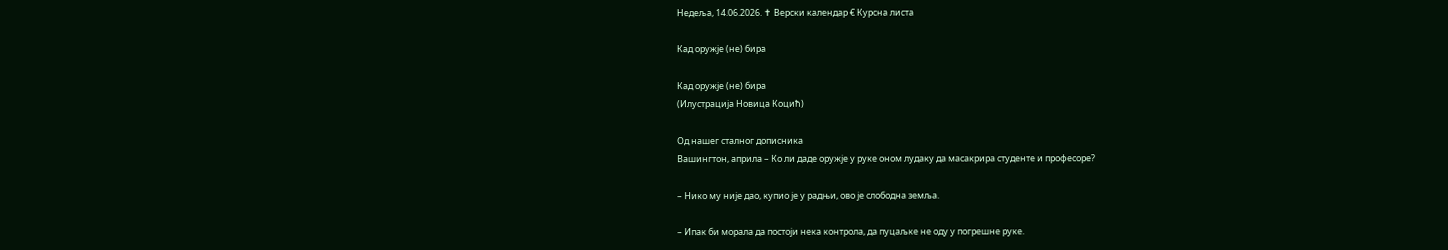Недеља, 14.06.2026. ✝ Верски календар € Курсна листа

Кад оружје (не) бира

Кад оружје (не) бира
(Илустрација Новица Коцић)

Од нашег сталног дописника
Вашингтон, априла – Ко ли даде оружје у руке оном лудаку да масакрира студенте и професоре?

– Нико му није дао, купио је у радњи, ово је слободна земља.

– Ипак би морала да постоји нека контрола, да пуцаљке не оду у погрешне руке.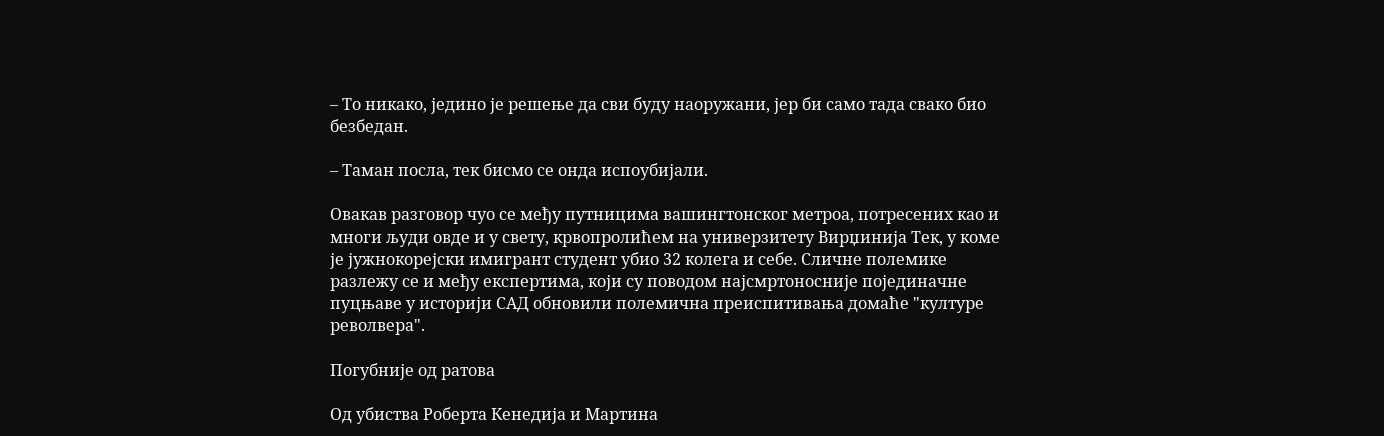– То никако, једино је решење да сви буду наоружани, јер би само тада свако био безбедан.

– Таман посла, тек бисмо се онда испоубијали.

Овакав разговор чуо се међу путницима вашингтонског метроа, потресених као и многи људи овде и у свету, крвопролићем на универзитету Вирџинија Тек, у коме је јужнокорејски имигрант студент убио 32 колега и себе. Сличне полемике разлежу се и међу експертима, који су поводом најсмртоносније појединачне пуцњаве у историји САД обновили полемична преиспитивања домаће "културе револвера".

Погубније од ратова

Од убиства Роберта Кенедија и Мартина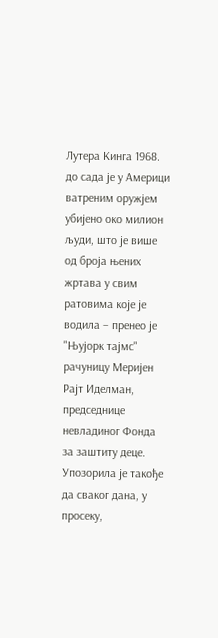Лутера Кинга 1968. до сада је у Америци ватреним оружјем убијено око милион људи, што је више од броја њених жртава у свим ратовима које је водила – пренео је "Њујорк тајмс" рачуницу Меријен Рајт Иделман, председнице невладиног Фонда за заштиту деце. Упозорила је такође да сваког дана, у просеку,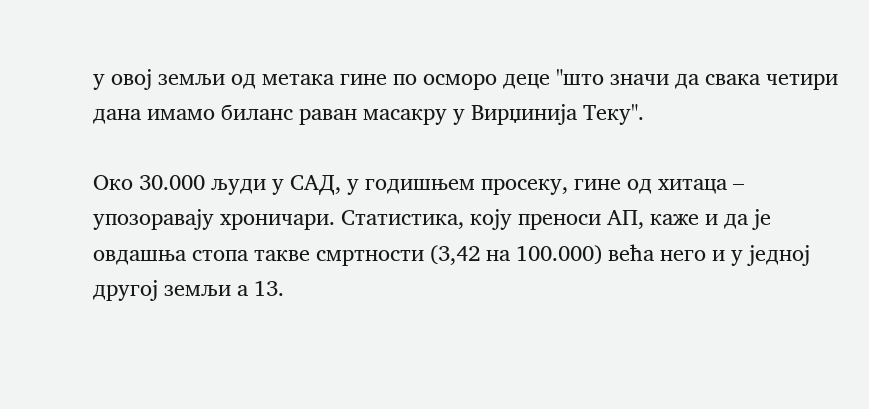у овој земљи од метака гине по осморо деце "што значи да свака четири дана имамо биланс раван масакру у Вирџинија Теку".

Око 30.000 људи у САД, у годишњем просеку, гине од хитаца – упозоравају хроничари. Статистика, коју преноси АП, каже и да је овдашња стопа такве смртности (3,42 на 100.000) већа него и у једној другој земљи а 13.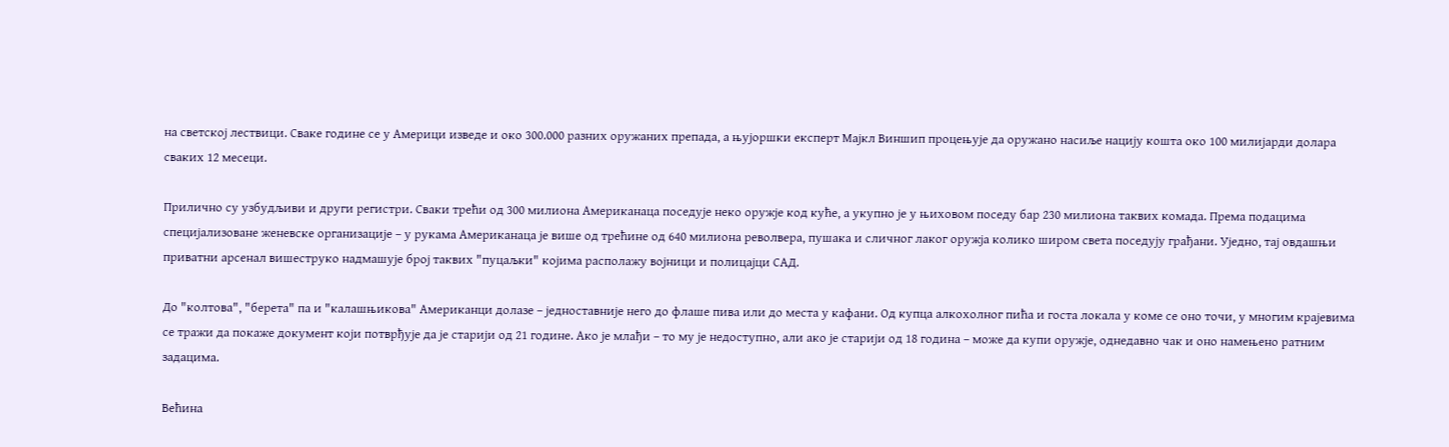на светској лествици. Сваке године се у Америци изведе и око 300.000 разних оружаних препада, а њујоршки експерт Мајкл Виншип процењује да оружано насиље нацију кошта око 100 милијарди долара сваких 12 месеци.

Прилично су узбудљиви и други регистри. Сваки трећи од 300 милиона Американаца поседује неко оружје код куће, а укупно је у њиховом поседу бар 230 милиона таквих комада. Према подацима специјализоване женевске организације – у рукама Американаца је више од трећине од 640 милиона револвера, пушака и сличног лаког оружја колико широм света поседују грађани. Уједно, тај овдашњи приватни арсенал вишеструко надмашује број таквих "пуцаљки" којима располажу војници и полицајци САД.

До "колтова", "берета" па и "калашњикова" Американци долазе – једноставније него до флаше пива или до места у кафани. Од купца алкохолног пића и госта локала у коме се оно точи, у многим крајевима се тражи да покаже документ који потврђује да је старији од 21 године. Ако је млађи – то му је недоступно, али ако је старији од 18 година – може да купи оружје, однедавно чак и оно намењено ратним задацима.

Већина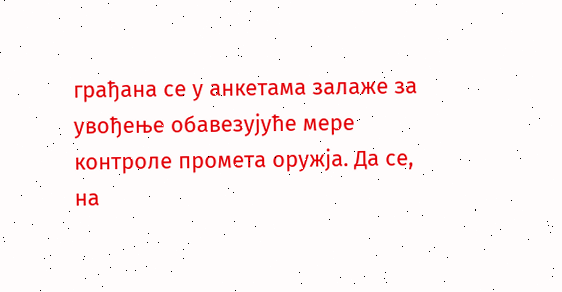грађана се у анкетама залаже за увођење обавезујуће мере контроле промета оружја. Да се, на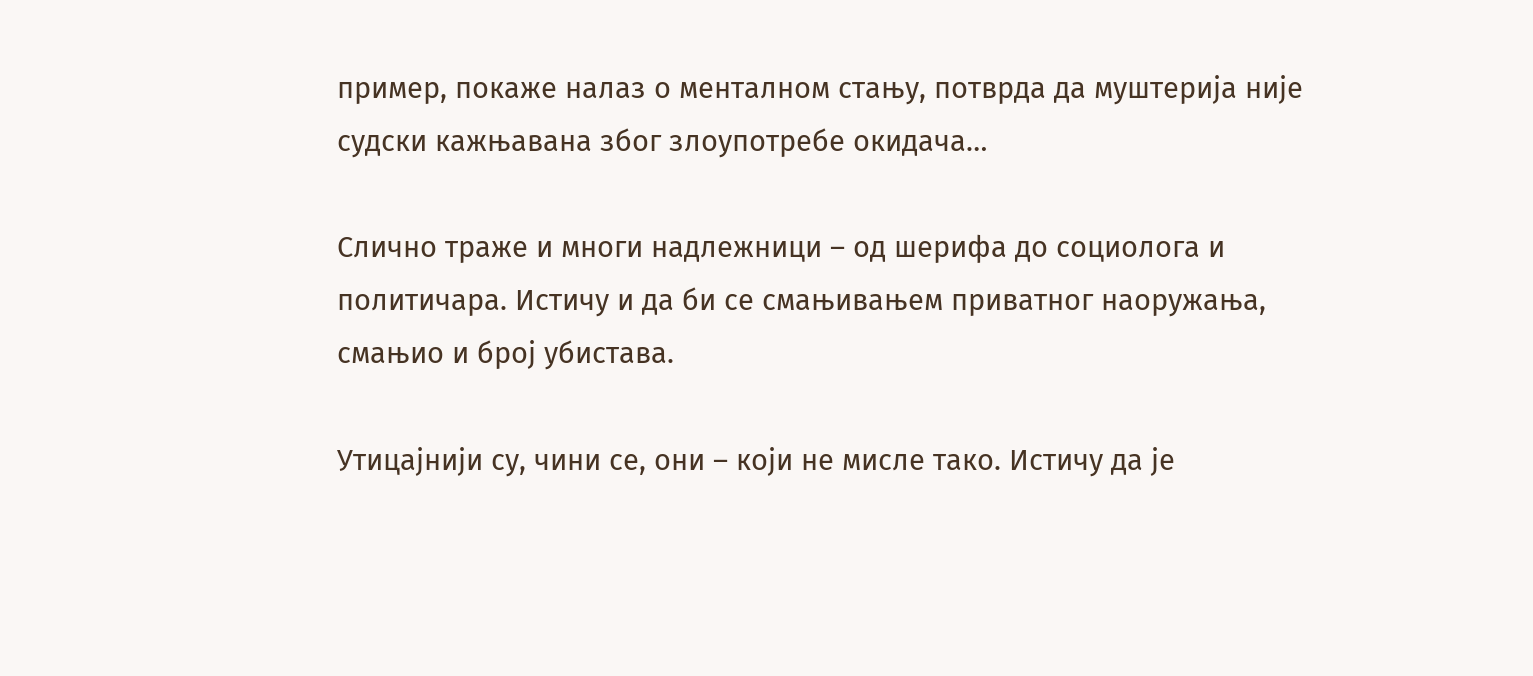пример, покаже налаз о менталном стању, потврда да муштерија није судски кажњавана због злоупотребе окидача…

Слично траже и многи надлежници – од шерифа до социолога и политичара. Истичу и да би се смањивањем приватног наоружања, смањио и број убистава.

Утицајнији су, чини се, они – који не мисле тако. Истичу да је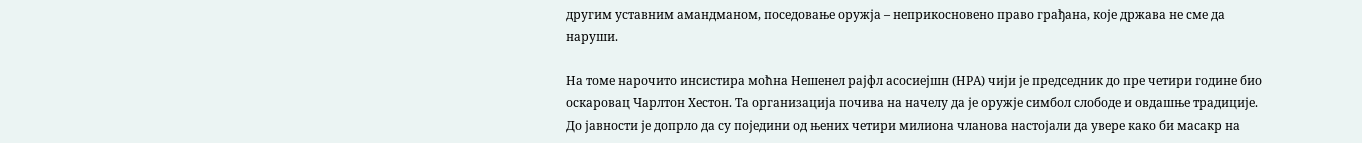другим уставним амандманом, поседовање оружја – неприкосновено право грађана, које држава не сме да наруши.

На томе нарочито инсистира моћна Нешенел рајфл асосиејшн (НРА) чији је председник до пре четири године био оскаровац Чарлтон Хестон. Та организација почива на начелу да је оружје симбол слободе и овдашње традиције. До јавности је допрло да су поједини од њених четири милиона чланова настојали да увере како би масакр на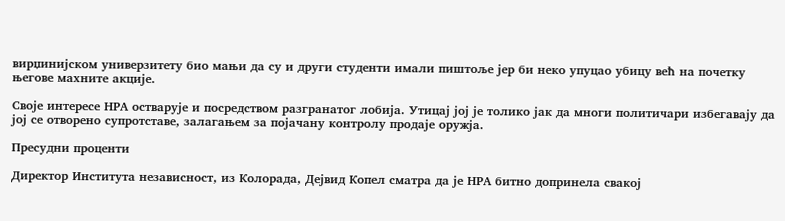вирџинијском универзитету био мањи да су и други студенти имали пиштоље јер би неко упуцао убицу већ на почетку његове махните акције.

Своје интересе НРА остварује и посредством разгранатог лобија. Утицај јој је толико јак да многи политичари избегавају да јој се отворено супротставе, залагањем за појачану контролу продаје оружја.

Пресудни проценти

Директор Института независност, из Колорада, Дејвид Копел сматра да је НРА битно допринела свакој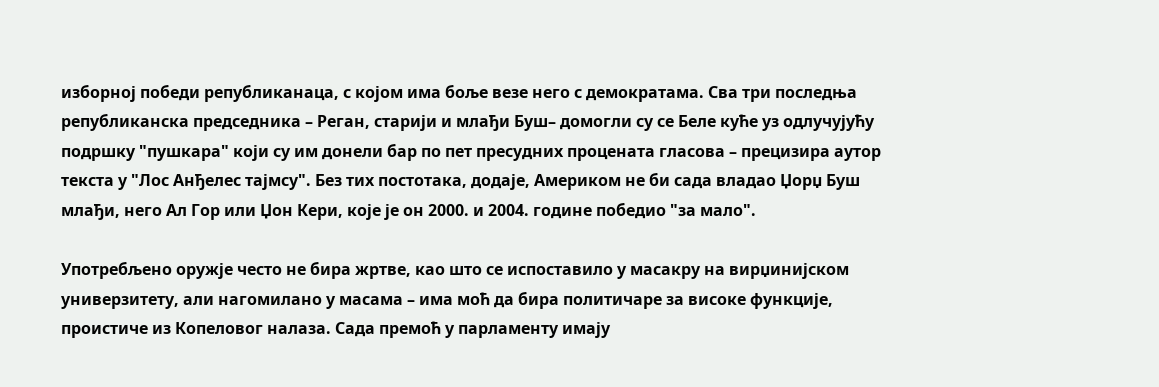изборној победи републиканаца, с којом има боље везе него с демократама. Сва три последња републиканска председника – Реган, старији и млађи Буш– домогли су се Беле куће уз одлучујућу подршку "пушкара" који су им донели бар по пет пресудних процената гласова – прецизира аутор текста у "Лос Анђелес тајмсу". Без тих постотака, додаје, Америком не би сада владао Џорџ Буш млађи, него Ал Гор или Џон Кери, које је он 2000. и 2004. године победио "за мало".

Употребљено оружје често не бира жртве, као што се испоставило у масакру на вирџинијском универзитету, али нагомилано у масама – има моћ да бира политичаре за високе функције, проистиче из Копеловог налаза. Сада премоћ у парламенту имају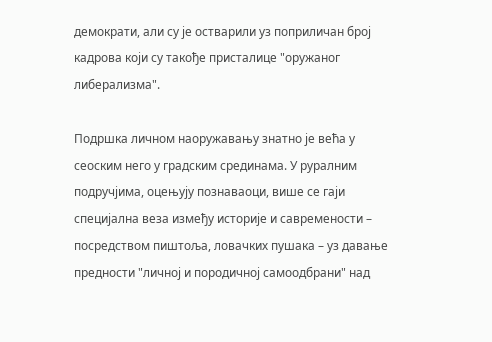демократи, али су је остварили уз поприличан број кадрова који су такође присталице "оружаног либерализма".

Подршка личном наоружавању знатно је већа у сеоским него у градским срединама. У руралним подручјима, оцењују познаваоци, више се гаји специјална веза између историје и савремености – посредством пиштоља, ловачких пушака – уз давање предности "личној и породичној самоодбрани" над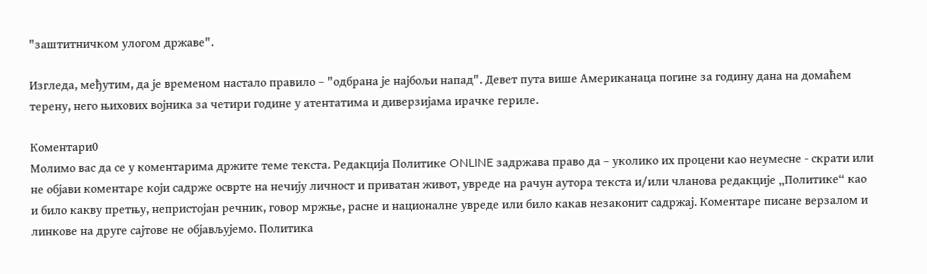"заштитничком улогом државе".

Изгледа, међутим, да је временом настало правило – "одбрана је најбољи напад". Девет пута више Американаца погине за годину дана на домаћем терену, него њихових војника за четири године у атентатима и диверзијама ирачке гериле.

Коментари0
Молимо вас да се у коментарима држите теме текста. Редакција Политике ONLINE задржава право да – уколико их процени као неумесне - скрати или не објави коментаре који садрже осврте на нечију личност и приватан живот, увреде на рачун аутора текста и/или чланова редакције „Политике“ као и било какву претњу, непристојан речник, говор мржње, расне и националне увреде или било какав незаконит садржај. Коментаре писане верзалом и линкове на друге сајтове не објављујемо. Политика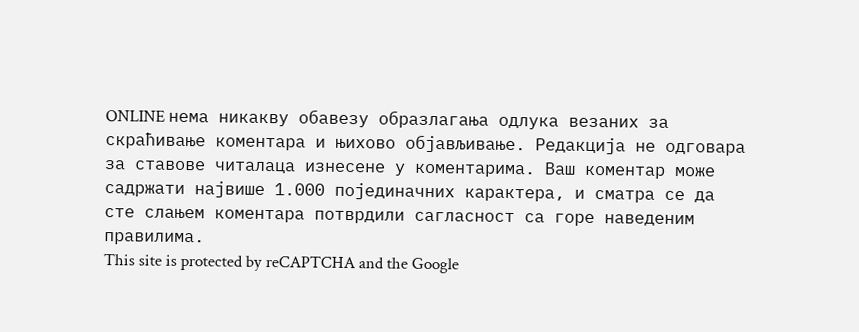ONLINE нема никакву обавезу образлагања одлука везаних за скраћивање коментара и њихово објављивање. Редакција не одговара за ставове читалаца изнесене у коментарима. Ваш коментар може садржати највише 1.000 појединачних карактера, и сматра се да сте слањем коментара потврдили сагласност са горе наведеним правилима.
This site is protected by reCAPTCHA and the Google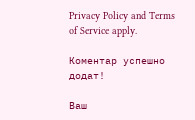Privacy Policy and Terms of Service apply.

Комeнтар успeшно додат!

Ваш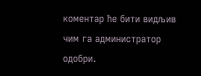комeнтар ћe бити видљив чим га администратор одобри.